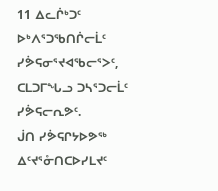11 ᐃᓚᒌᒃᑐᑦ ᐅᒃᐱᕐᑐᖃᑎᒌᓕᒫᑦ ᓯᕘᕋᓂᕐᔪᐊᖃᓕᕐᐳᑦ, ᑕᒪᑐᒥᖓᓗ ᑐᓴᕐᑐᓕᒫᑦ ᓯᕘᕋᓕᕆᕗᑦ.
ᒎᑎ ᓯᕘᕋᒋᔭᐅᕗᖅ ᐃᑦᔪᕐᓁᑎᑕᐅᓯᒪᔪᑦ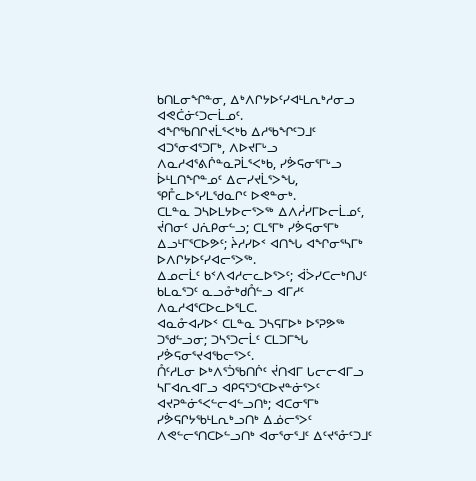ᑲᑎᒪᓂᖏᓐᓂ, ᐃᒃᐱᒋᔭᐅᑦᓯᐊᒻᒪᕆᒃᓱᓂᓗ ᐊᕙᑖᓃᑦᑐᓕᒫᓄᑦ.
ᐊᖏᖃᑎᒋᔪᒫᕐᐸᒃᑲ ᐃᓱᖃᖏᑦᑐᒧᑦ ᐊᑐᕐᓂᐊᕐᑐᒥᒃ, ᐱᐅᔪᒥᒡᓗ ᐱᓇᓱᐊᕐᕕᒌᓐᓇᕈᒫᕐᐸᒃᑲ, ᓯᕘᕋᓂᕐᒥᒡᓗ ᐆᒻᒪᑎᖏᓐᓄᑦ ᐃᓕᓯᔪᒫᕐᐳᖓ, ᕿᒤᓚᐅᕐᓯᒪᖁᓇᒋᑦ ᐅᕙᓐᓂᒃ.
ᑕᒪᓐᓇ ᑐᓴᐅᒪᔭᐅᓕᕐᐳᖅ ᐃᐱᓲᓯᒥᐅᓕᒫᓄᑦ, ᔫᑎᓂᑦ ᒍᕇᑭᓂᓪᓗ; ᑕᒪᕐᒥᒃ ᓯᕘᕋᓂᕐᒥᒃ ᐃᓗᒻᒥᕐᑕᐅᕗᑦ; ᔩᓱᓯᐅᑉ ᐊᑎᖓ ᐊᖏᓂᕐᓴᒥᒃ ᐅᐱᒋᔭᐅᑦᓯᐊᓕᕐᐳᖅ.
ᐃᓄᓕᒫᑦ ᑲᑉᐱᐊᓱᓕᓚᐅᕐᐳᑦ; ᐋᐴᓯᑕᓕᒃᑎᒍᑦ ᑲᒪᓇᕐᑐᑦ ᓇᓗᓁᒃᑯᑍᓪᓗ ᐊᒥᓱᑦ ᐱᓇᓱᐊᕐᑕᐅᓚᐅᕐᒪᑕ.
ᐊᓇᓁᐊᓯᐅᑉ ᑕᒪᓐᓇ ᑐᓴᕋᒥᐅᒃ ᐅᕐᕈᕗᖅ ᑐᖁᓪᓗᓂ; ᑐᓴᕐᑐᓕᒫᑦ ᑕᒪᑐᒥᖓ ᓯᕘᕋᓂᕐᔪᐊᖃᓕᕐᐳᑦ.
ᑍᑦᓱᒪᓂ ᐅᒃᐱᕐᑑᖃᑎᒌᑦ ᔫᑎᐊᒥ ᒐᓕᓕᐊᒥᓗ ᓴᒥᐊᕆᐊᒥᓗ ᐊᑭᕋᕐᑐᕐᑕᐅᔪᓐᓃᕐᐳᑦ ᐊᔪᕈᓐᓃᕐᐸᓪᓕᐊᓪᓗᑎᒃ; ᐊᑕᓂᕐᒥᒃ ᓯᕘᕋᒋᔭᖃᒻᒪᕆᒃᓗᑎᒃ ᐃᓅᓕᕐᐳᑦ ᐱᕙᓪᓕᕐᑎᑕᐅᓪᓗᑎᒃ ᐊᓂᕐᓂᕐᒧᑦ ᐃᑦᔪᕐᓁᑦᑐᒧᑦ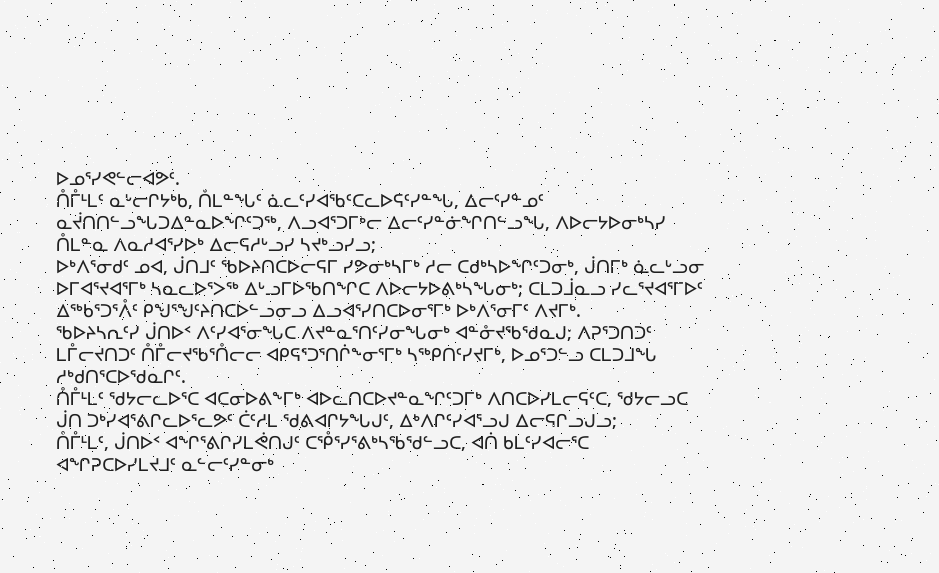ᐅᓄᕐᓯᕙᓪᓕᐊᕗᑦ.
ᑍᒤᒻᒪᑦ ᓇᒡᓕᒋᔭᒃᑲ, ᑍᒪᓐᖓᑦ ᓈᓚᑦᓯᐊᖃᑦᑕᓚᐅᕋᑦᓯᓐᖓ, ᐃᓕᑦᓯᓐᓄᑦ ᓇᔫᑎᑎᓪᓗᖓᑐᐃᓐᓇᐅᖏᑦᑐᖅ, ᐱᓗᐊᕐᑐᒥᒃᓕ ᐃᓕᑦᓯᓐᓃᖏᑎᓪᓗᖓ, ᐱᐅᓕᔭᐅᓂᒃᓴᓯ ᑍᒪᓐᓇ ᐱᓇᓱᐊᕐᓯᐅᒃ ᐃᓕᕋᓱᒡᓗᓯ ᓴᔪᒃᓗᓯᓗ;
ᐅᒃᐱᕐᓂᑯᑦ ᓄᐊ, ᒎᑎᒧᑦ ᖃᐅᔨᑎᑕᐅᓕᕋᒥ ᓯᕗᓂᒃᓴᒥᒃ ᓱᓕ ᑕᑯᒃᓴᐅᖏᑦᑐᓂᒃ, ᒎᑎᒥᒃ ᓈᓚᒡᓗᓂ ᐅᒥᐊᕐᔪᐊᕐᒥᒃ ᓴᓇᓚᐅᕐᐳᖅ ᐃᒡᓗᒥᐅᖃᑎᖏᑕ ᐱᐅᓕᔭᐅᕕᒃᓴᖓᓂᒃ; ᑕᒪᑐᒨᓇᓗ ᓯᓚᕐᔪᐊᕐᒥᐅᑦ ᐃᖅᑲᕐᑐᕐᐰᑦ ᑭᖑᕐᖑᑦᔨᑎᑕᐅᓪᓗᓂᓗ ᐃᓗᐊᕐᓯᑎᑕᐅᓂᕐᒥᒃ ᐅᒃᐱᕐᓂᒥᑦ ᐱᔪᒥᒃ.
ᖃᐅᔨᓴᕆᑦᓯ ᒎᑎᐅᑉ ᐱᑦᓯᐊᕐᓂᖓᑕ ᐱᔪᓐᓇᕐᑎᑦᓯᓂᖓᓂᒃ ᐊᓐᓁᔪᖃᖁᓇᒍ; ᐱᕈᕐᑐᑎᑐᑦ ᒪᒤᓕᔪᑎᑐᑦ ᑍᒤᓕᔪᖃᕐᑍᓕᓕ ᐊᑭᕋᕐᑐᕐᑎᒌᖕᓂᕐᒥᒃ ᓴᖅᑭᑎᑦᓯᔪᒥᒃ, ᐅᓄᕐᑐᓪᓗ ᑕᒪᑐᒧᖓ ᓱᒃᑯᑎᕐᑕᐅᖁᓇᒋᑦ.
ᑍᒤᒻᒪᑦ ᖁᔭᓕᓚᐅᕐᑕ ᐊᑕᓂᐅᕕᖕᒥᒃ ᐊᐅᓚᑎᑕᐅᔪᓐᓇᖏᑦᑐᒥᒃ ᐱᑎᑕᐅᓯᒪᓕᕋᑦᑕ, ᖁᔭᓕᓗᑕ ᒎᑎ ᑐᒃᓯᐊᕐᕕᒋᓚᐅᕐᓚᕗᑦ ᑖᑦᓱᒪ ᖁᕕᐊᒋᔭᖓᒍᑦ, ᐃᒃᐱᒋᑦᓯᐊᕐᓗᒍ ᐃᓕᕋᒋᓗᒍᓗ;
ᑍᒤᒻᒪᑦ, ᒎᑎᐅᑉ ᐊᖏᕐᕕᒋᓯᒪᕚᑎᒍᑦ ᑕᕾᕐᓯᕐᕕᒃᓴᖃᖁᓪᓗᑕ, ᐊᑏ ᑲᒪᑦᓯᐊᓕᕐᑕ ᐊᖏᕈᑕᐅᓯᒪᔪᒧᑦ ᓇᓪᓕᑦᓯᓐᓂᒃ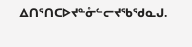ᐃᑎᕐᑎᑕᐅᔪᓐᓁᓪᓕᔪᖃᖁᓇᒍ.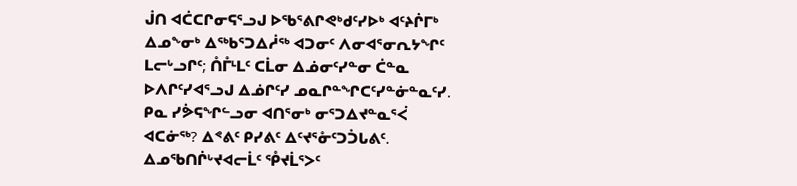ᒎᑎ ᐊᑖᑕᒋᓂᕋᕐᓗᒍ ᐅᖃᕐᕕᒋᕙᒃᑯᑦᓯᐅᒃ ᐊᑦᔨᒌᒥᒃ ᐃᓄᖕᓂᒃ ᐃᖅᑲᕐᑐᐃᓲᖅ ᐊᑐᓂᑦ ᐱᓂᐊᕐᓂᕆᔭᖏᑦ ᒪᓕᒡᓗᒋᑦ; ᑍᒤᒻᒪᑦ ᑕᒫᓂ ᐃᓅᓂᑦᓯᓐᓂ ᑖᓐᓇ ᐅᐱᒋᑦᓯᐊᕐᓗᒍ ᐃᓅᒋᑦᓯ ᓄᓇᒋᓐᖏᑕᑦᓯᓐᓃᓐᓇᑦᓯ.
ᑭᓇ ᓯᕘᕋᖏᓪᓗᓂ ᐊᑎᕐᓂᒃ ᓂᕐᑐᐃᔪᓐᓇᕐᐹ ᐊᑕᓃᖅ? ᐃᕝᕕᑦ ᑭᓯᕕᑦ ᐃᑦᔪᕐᓁᑦᑐᑑᒐᕕᑦ. ᐃᓄᖃᑎᒌᒡᔪᐊᓕᒫᑦ ᕾᔪᒫᕐᐳᑦ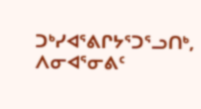ᑐᒃᓯᐊᕐᕕᒋᔭᕐᑐᕐᓗᑎᒃ, ᐱᓂᐊᕐᓂᕕᑦ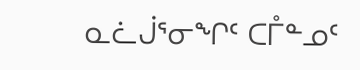ᓇᓛᒎᕐᓂᖏᑦ ᑕᒤᓐᓄᑦ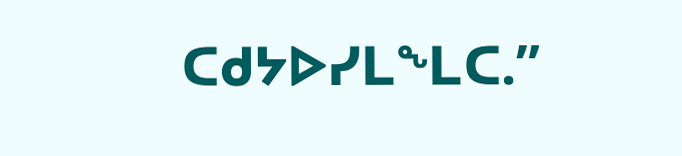ᑕᑯᔭᐅᓯᒪᖕᒪᑕ.”